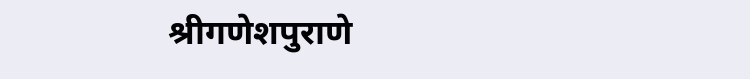श्रीगणेशपुराणे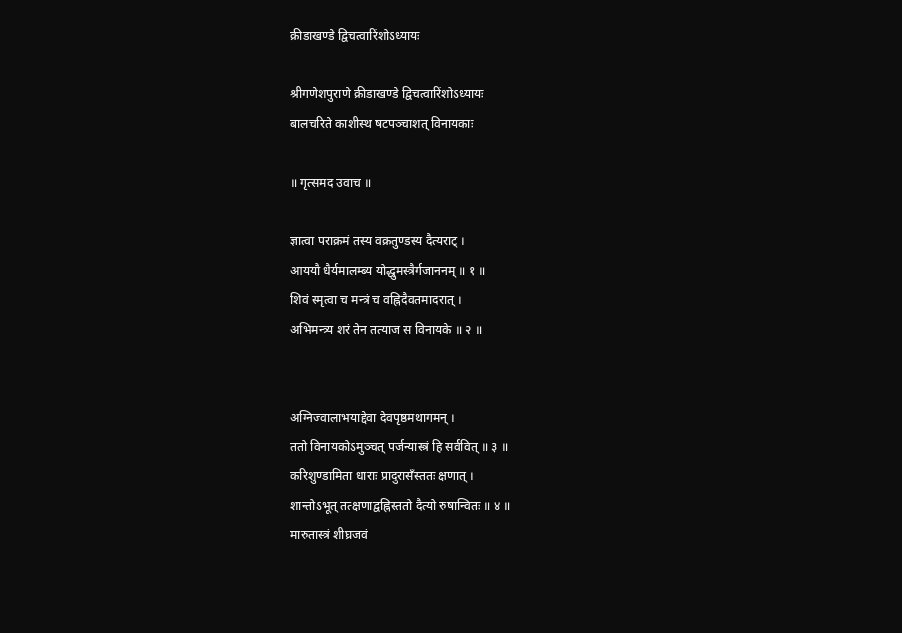क्रीडाखण्डे द्विचत्वारिंशोऽध्यायः

श्रीगणेशपुराणे क्रीडाखण्डे द्विचत्वारिंशोऽध्यायः
बालचरिते काशीस्थ षटपञ्चाशत् विनायकाः

॥ गृत्समद उवाच ॥

ज्ञात्वा पराक्रमं तस्य वक्रतुण्डस्य दैत्यराट् ।
आययौ धैर्यमालम्ब्य योद्धुमस्त्रैर्गजाननम् ॥ १ ॥
शिवं स्मृत्वा च मन्त्रं च वह्निदैवतमादरात् ।
अभिमन्त्र्य शरं तेन तत्याज स विनायके ॥ २ ॥


अग्निज्वालाभयाद्देवा देवपृष्ठमथागमन् ।
ततो विनायकोऽमुञ्चत् पर्जन्यास्त्रं हि सर्ववित् ॥ ३ ॥
करिशुण्डामिता धाराः प्रादुरासँस्ततः क्षणात् ।
शान्तोऽभूत् तत्क्षणाद्वह्निस्ततो दैत्यो रुषान्वितः ॥ ४ ॥
मारुतास्त्रं शीघ्रजवं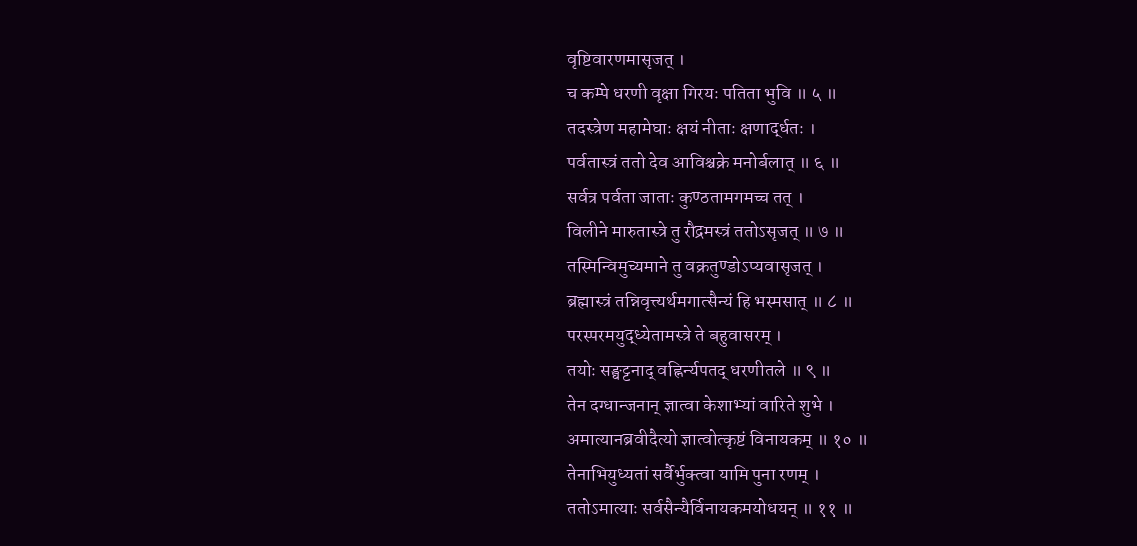वृष्टिवारणमासृजत् ।
च कम्पे धरणी वृक्षा गिरयः पतिता भुवि ॥ ५ ॥
तदस्त्रेण महामेघाः क्षयं नीताः क्षणार्द्धतः ।
पर्वतास्त्रं ततो देव आविश्चक्रे मनोर्बलात् ॥ ६ ॥
सर्वत्र पर्वता जाताः कुण्ठतामगमच्च तत् ।
विलीने मारुतास्त्रे तु रौद्रमस्त्रं ततोऽसृजत् ॥ ७ ॥
तस्मिन्विमुच्यमाने तु वक्रतुण्डोऽप्यवासृजत् ।
ब्रह्मास्त्रं तन्निवृत्त्यर्थमगात्सैन्यं हि भस्मसात् ॥ ८ ॥
परस्परमयुद्ध्येतामस्त्रे ते बहुवासरम् ।
तयोः सङ्घट्टनाद् वह्निर्न्यपतद् धरणीतले ॥ ९ ॥
तेन दग्धान्जनान् ज्ञात्वा केशाभ्यां वारिते शुभे ।
अमात्यानब्रवीदैत्यो ज्ञात्वोत्कृष्टं विनायकम् ॥ १० ॥
तेनाभियुध्यतां सर्वैर्भुक्त्वा यामि पुना रणम् ।
ततोऽमात्याः सर्वसैन्यैर्विनायकमयोधयन् ॥ ११ ॥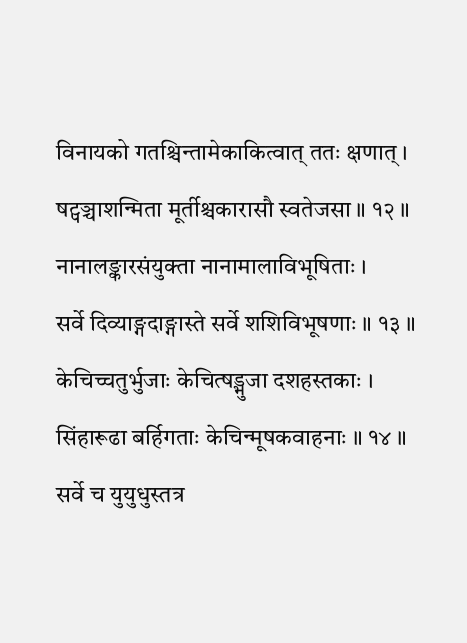विनायको गतश्चिन्तामेकाकित्वात् ततः क्षणात् ।
षट्पञ्चाशन्मिता मूर्तीश्चकारासौ स्वतेजसा ॥ १२ ॥
नानालङ्कारसंयुक्ता नानामालाविभूषिताः ।
सर्वे दिव्याङ्गदाङ्गास्ते सर्वे शशिविभूषणाः ॥ १३ ॥
केचिच्चतुर्भुजाः केचित्षड्भुजा दशहस्तकाः ।
सिंहारूढा बर्हिगताः केचिन्मूषकवाहनाः ॥ १४ ॥
सर्वे च युयुधुस्तत्र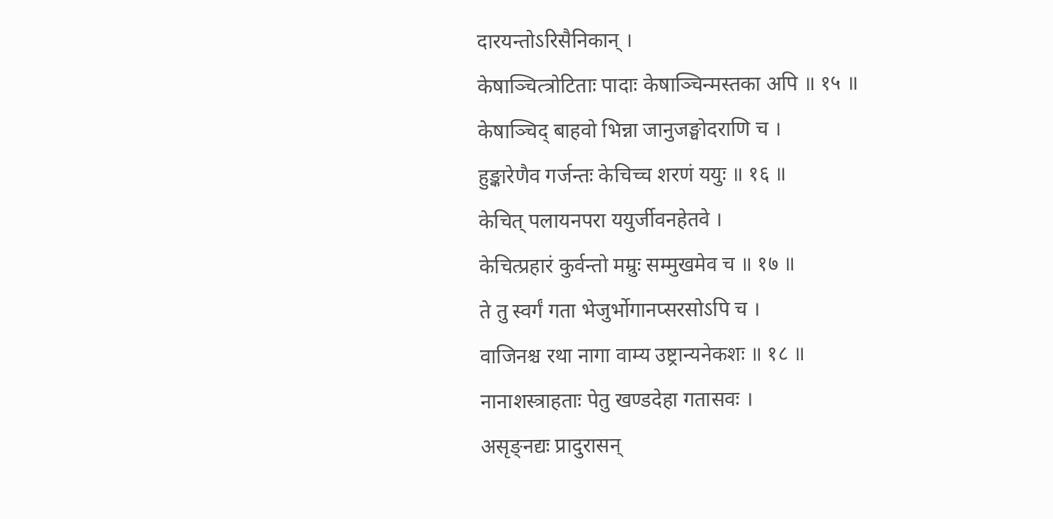दारयन्तोऽरिसैनिकान् ।
केषाञ्चित्त्रोटिताः पादाः केषाञ्चिन्मस्तका अपि ॥ १५ ॥
केषाञ्चिद् बाहवो भिन्ना जानुजङ्घोदराणि च ।
हुङ्कारेणैव गर्जन्तः केचिच्च शरणं ययुः ॥ १६ ॥
केचित् पलायनपरा ययुर्जीवनहेतवे ।
केचित्प्रहारं कुर्वन्तो मम्रुः सम्मुखमेव च ॥ १७ ॥
ते तु स्वर्गं गता भेजुर्भोगानप्सरसोऽपि च ।
वाजिनश्च रथा नागा वाम्य उष्ट्रान्यनेकशः ॥ १८ ॥
नानाशस्त्राहताः पेतु खण्डदेहा गतासवः ।
असृङ्नद्यः प्रादुरासन्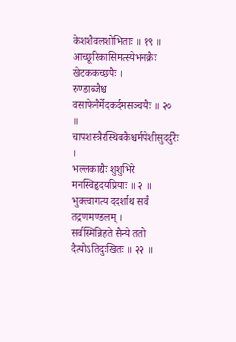केशशैवलशोभिताः ॥ १९ ॥
आच्छूरिकासिमत्स्येभनक्रैः खेटककच्छपैः ।
रुण्डाब्जैश्च वसाफेनैर्मेदकर्दमसञ्चयैः ॥ २० ॥
चापशस्त्रैरस्थिबकैश्चर्मपेशीसुदर्दुरैः ।
भल्लकाद्यैः शुशुभिरे मनस्विहृदयप्रियाः ॥ २ ॥
भुक्त्वागत्य ददर्शाथ सर्वं तद्रणमण्डलम् ।
सर्वस्मिन्निहते सैन्ये ततो दैत्योऽतिदुःखितः ॥ २२ ॥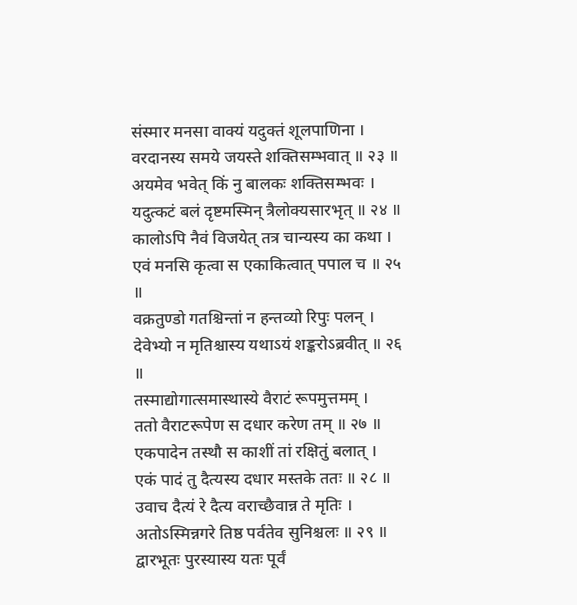संस्मार मनसा वाक्यं यदुक्तं शूलपाणिना ।
वरदानस्य समये जयस्ते शक्तिसम्भवात् ॥ २३ ॥
अयमेव भवेत् किं नु बालकः शक्तिसम्भवः ।
यदुत्कटं बलं दृष्टमस्मिन् त्रैलोक्यसारभृत् ॥ २४ ॥
कालोऽपि नैवं विजयेत् तत्र चान्यस्य का कथा ।
एवं मनसि कृत्वा स एकाकित्वात् पपाल च ॥ २५ ॥
वक्रतुण्डो गतश्चिन्तां न हन्तव्यो रिपुः पलन् ।
देवेभ्यो न मृतिश्चास्य यथाऽयं शङ्करोऽब्रवीत् ॥ २६ ॥
तस्माद्योगात्समास्थास्ये वैराटं रूपमुत्तमम् ।
ततो वैराटरूपेण स दधार करेण तम् ॥ २७ ॥
एकपादेन तस्थौ स काशीं तां रक्षितुं बलात् ।
एकं पादं तु दैत्यस्य दधार मस्तके ततः ॥ २८ ॥
उवाच दैत्यं रे दैत्य वराच्छैवान्न ते मृतिः ।
अतोऽस्मिन्नगरे तिष्ठ पर्वतेव सुनिश्चलः ॥ २९ ॥
द्वारभूतः पुरस्यास्य यतः पूर्वं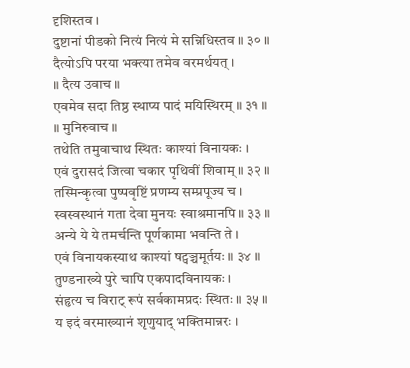दृशिस्तव ।
दुष्टानां पीडको नित्यं नित्यं मे सन्निधिस्तव ॥ ३० ॥
दैत्योऽपि परया भक्त्या तमेव वरमर्थयत् ।
॥ दैत्य उवाच ॥
एवमेव सदा तिष्ठ स्थाप्य पादं मयिस्थिरम् ॥ ३१ ॥
॥ मुनिरुवाच ॥
तथेति तमुवाचाथ स्थितः काश्यां विनायकः ।
एवं दुरासदं जित्वा चकार पृथिवीं शिवाम् ॥ ३२ ॥
तस्मिन्कृत्वा पुष्पवृष्टिं प्रणम्य सम्प्रपूज्य च ।
स्वस्वस्थानं गता देवा मुनयः स्वाश्रमानपि ॥ ३३ ॥
अन्ये ये ये तमर्चन्ति पूर्णकामा भवन्ति ते ।
एवं विनायकस्याथ काश्यां षट्पञ्चमूर्तयः ॥ ३४ ॥
तुण्डनाख्ये पुरे चापि एकपादविनायकः ।
संहृत्य च विराट् रूपं सर्वकामप्रदः स्थितः ॥ ३५ ॥
य इदं वरमाख्यानं शृणुयाद् भक्तिमान्नरः ।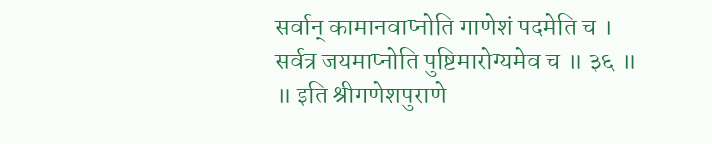सर्वान् कामानवाप्नोति गाणेशं पदमेति च ।
सर्वत्र जयमाप्नोति पुष्टिमारोग्यमेव च ॥ ३६ ॥
॥ इति श्रीगणेशपुराणे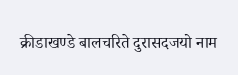क्रीडाखण्डे बालचरिते दुरासदजयो नाम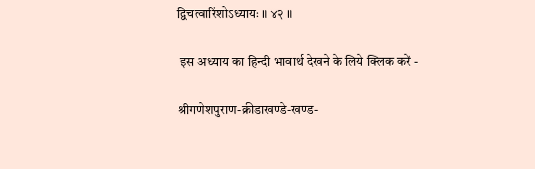द्विचत्वारिंशोऽध्यायः ॥ ४२ ॥

 इस अध्याय का हिन्दी भावार्थ देखने के लिये क्लिक करें -

श्रीगणेशपुराण-क्रीडाखण्डे-खण्ड-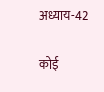अध्याय-42

कोई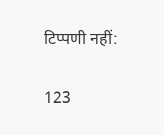टिप्पणी नहीं:

123